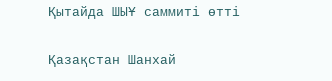Қытайда ШЫҰ саммиті өтті

Қазақстан Шанхай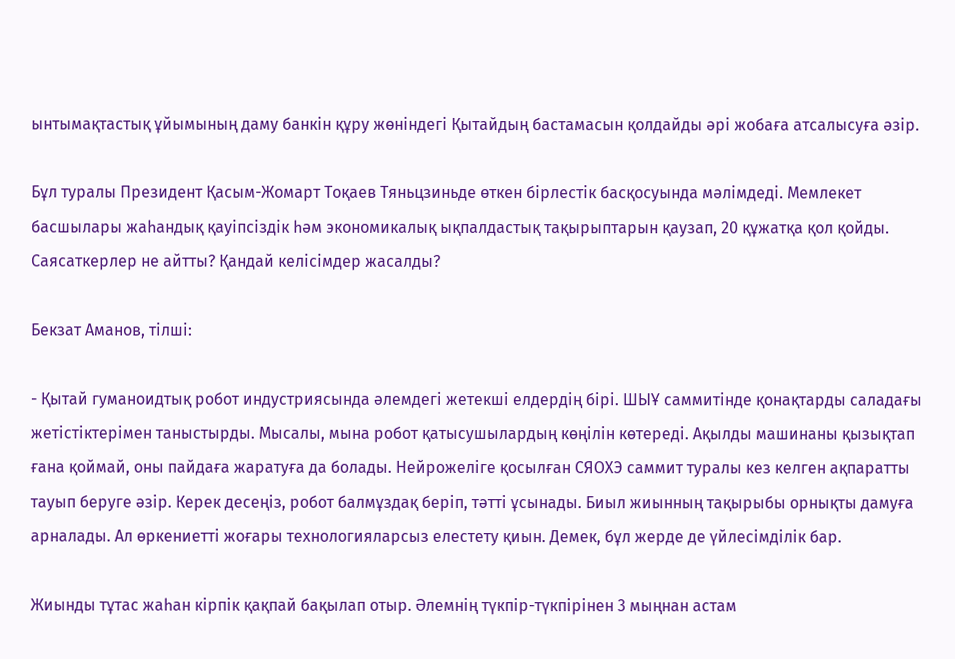ынтымақтастық ұйымының даму банкін құру жөніндегі Қытайдың бастамасын қолдайды әрі жобаға атсалысуға әзір.

Бұл туралы Президент Қасым-Жомарт Тоқаев Тяньцзиньде өткен бірлестік басқосуында мәлімдеді. Мемлекет басшылары жаһандық қауіпсіздік һәм экономикалық ықпалдастық тақырыптарын қаузап, 20 құжатқа қол қойды. Саясаткерлер не айтты? Қандай келісімдер жасалды?

Бекзат Аманов, тілші:

- Қытай гуманоидтық робот индустриясында әлемдегі жетекші елдердің бірі. ШЫҰ саммитінде қонақтарды саладағы жетістіктерімен таныстырды. Мысалы, мына робот қатысушылардың көңілін көтереді. Ақылды машинаны қызықтап ғана қоймай, оны пайдаға жаратуға да болады. Нейрожеліге қосылған СЯОХЭ саммит туралы кез келген ақпаратты тауып беруге әзір. Керек десеңіз, робот балмұздақ беріп, тәтті ұсынады. Биыл жиынның тақырыбы орнықты дамуға арналады. Ал өркениетті жоғары технологияларсыз елестету қиын. Демек, бұл жерде де үйлесімділік бар.

Жиынды тұтас жаһан кірпік қақпай бақылап отыр. Әлемнің түкпір-түкпірінен 3 мыңнан астам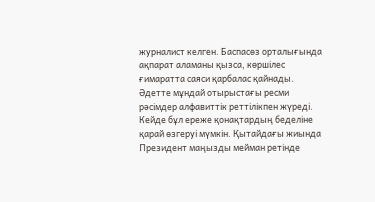журналист келген. Баспасөз орталығында ақпарат аламаны қызса, көршілес ғимаратта саяси қарбалас қайнады. Әдетте мұндай отырыстағы ресми рәсімдер алфавиттік реттілікпен жүреді. Кейде бұл ереже қонақтардың беделіне қарай өзгеруі мүмкін. Қытайдағы жиында Президент маңызды мейман ретінде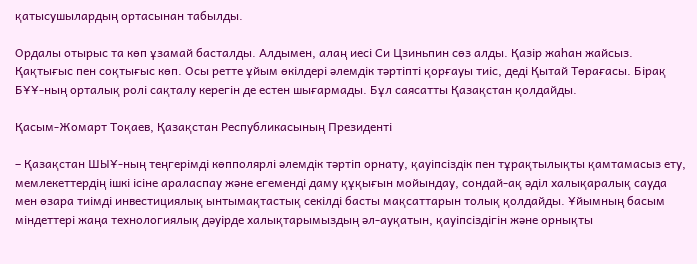қатысушылардың ортасынан табылды.

Ордалы отырыс та көп ұзамай басталды. Алдымен, алаң иесі Си Цзиньпин сөз алды. Қазір жаһан жайсыз. Қақтығыс пен соқтығыс көп. Осы ретте ұйым өкілдері әлемдік тәртіпті қорғауы тиіс, деді Қытай Төрағасы. Бірақ БҰҰ-ның орталық ролі сақталу керегін де естен шығармады. Бұл саясатты Қазақстан қолдайды.

Қасым-Жомарт Тоқаев, Қазақстан Республикасының Президенті

– Қазақстан ШЫҰ-ның теңгерімді көпполярлі әлемдік тәртіп орнату, қауіпсіздік пен тұрақтылықты қамтамасыз ету, мемлекеттердің ішкі ісіне араласпау және егеменді даму құқығын мойындау, сондай-ақ әділ халықаралық сауда мен өзара тиімді инвестициялық ынтымақтастық секілді басты мақсаттарын толық қолдайды. Ұйымның басым міндеттері жаңа технологиялық дәуірде халықтарымыздың әл-ауқатын, қауіпсіздігін және орнықты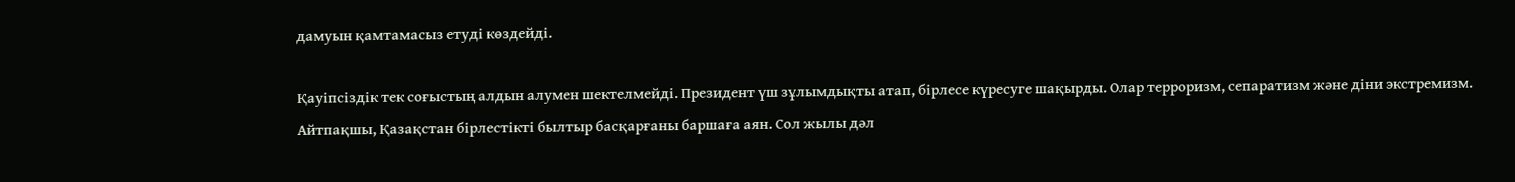дамуын қамтамасыз етуді көздейді.

Қауіпсіздік тек соғыстың алдын алумен шектелмейді. Президент үш зұлымдықты атап, бірлесе күресуге шақырды. Олар терроризм, сепаратизм және діни экстремизм. Айтпақшы, Қазақстан бірлестікті былтыр басқарғаны баршаға аян. Сол жылы дәл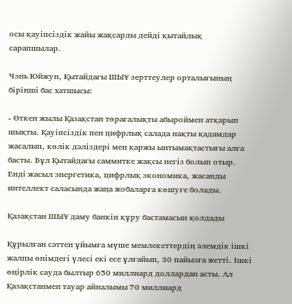осы қауіпсіздік жайы жақсарды дейді қытайлық сарапшылар.

Чэнь Юйжун, Қытайдағы ШЫҰ зерттеулер орталығының бірінші бас хатшысы:

- Өткен жылы Қазақстан төрағалықты абыроймен атқарып шықты. Қауіпсіздік пен цифрлық салада нақты қадамдар жасалып, көлік дәліздері мен қаржы ынтымақтастығы алға басты. Бұл Қытайдағы саммитке жақсы негіз болып отыр. Енді жасыл энергетика, цифрлық экономика, жасанды интеллект саласында жаңа жобаларға көшуге болады.

Қазақстан ШЫҰ даму банкін құру бастамасын қолдады

Құрылған сәттен ұйымға мүше мемлекеттердің әлемдік ішкі жалпы өнімдегі үлесі екі есе ұлғайып, 30 пайызға жетті. Ішкі өңірлік сауда былтыр 650 миллиард доллардан асты. Ал Қазақстанмен тауар айналымы 70 миллиард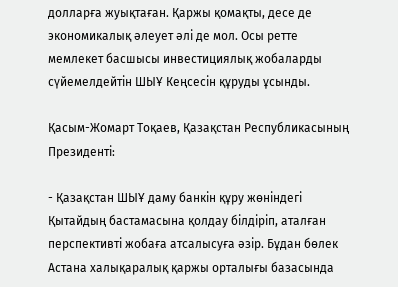долларға жуықтаған. Қаржы қомақты, десе де экономикалық әлеует әлі де мол. Осы ретте мемлекет басшысы инвестициялық жобаларды сүйемелдейтін ШЫҰ Кеңсесін құруды ұсынды.

Қасым-Жомарт Тоқаев, Қазақстан Республикасының Президенті:

- Қазақстан ШЫҰ даму банкін құру жөніндегі Қытайдың бастамасына қолдау білдіріп, аталған перспективті жобаға атсалысуға әзір. Бұдан бөлек Астана халықаралық қаржы орталығы базасында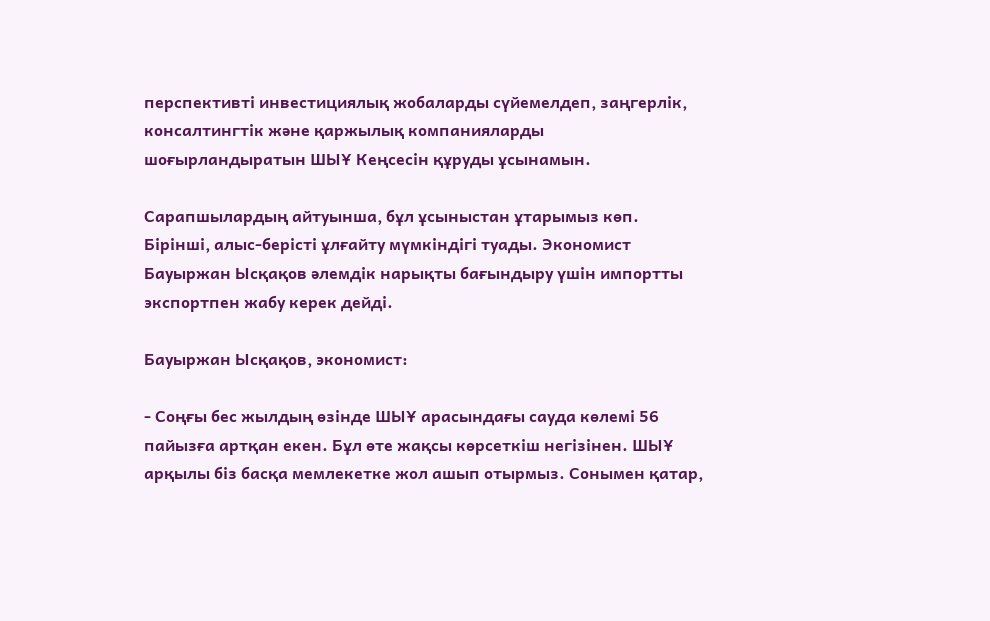перспективті инвестициялық жобаларды сүйемелдеп, заңгерлік, консалтингтік және қаржылық компанияларды шоғырландыратын ШЫҰ Кеңсесін құруды ұсынамын.

Сарапшылардың айтуынша, бұл ұсыныстан ұтарымыз көп. Бірінші, алыс-берісті ұлғайту мүмкіндігі туады. Экономист Бауыржан Ысқақов әлемдік нарықты бағындыру үшін импортты экспортпен жабу керек дейді.

Бауыржан Ысқақов, экономист:

- Соңғы бес жылдың өзінде ШЫҰ арасындағы сауда көлемі 56 пайызға артқан екен. Бұл өте жақсы көрсеткіш негізінен. ШЫҰ арқылы біз басқа мемлекетке жол ашып отырмыз. Сонымен қатар,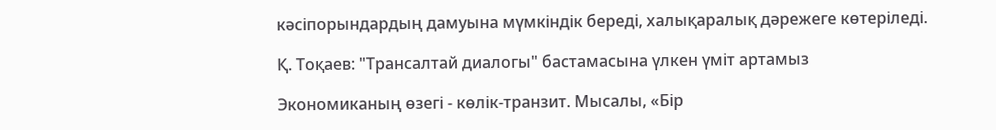кәсіпорындардың дамуына мүмкіндік береді, халықаралық дәрежеге көтеріледі.

Қ. Тоқаев: "Трансалтай диалогы" бастамасына үлкен үміт артамыз

Экономиканың өзегі - көлік-транзит. Мысалы, «Бір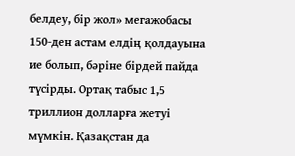белдеу, бір жол» мегажобасы 150-ден астам елдің қолдауына ие болып, бәріне бірдей пайда түсірды. Ортақ табыс 1,5 триллион долларға жетуі мүмкін. Қазақстан да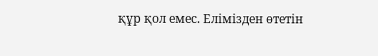құр қол емес. Елімізден өтетін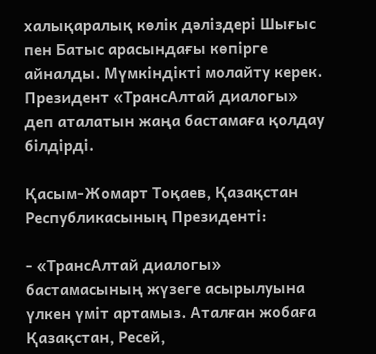халықаралық көлік дәліздері Шығыс пен Батыс арасындағы көпірге айналды. Мүмкіндікті молайту керек. Президент «ТрансАлтай диалогы» деп аталатын жаңа бастамаға қолдау білдірді.

Қасым-Жомарт Тоқаев, Қазақстан Республикасының Президенті:

- «ТрансАлтай диалогы» бастамасының жүзеге асырылуына үлкен үміт артамыз. Аталған жобаға Қазақстан, Ресей,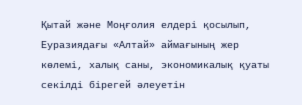Қытай және Моңғолия елдері қосылып, Еуразиядағы «Алтай» аймағының жер көлемі, халық саны, экономикалық қуаты секілді бірегей әлеуетін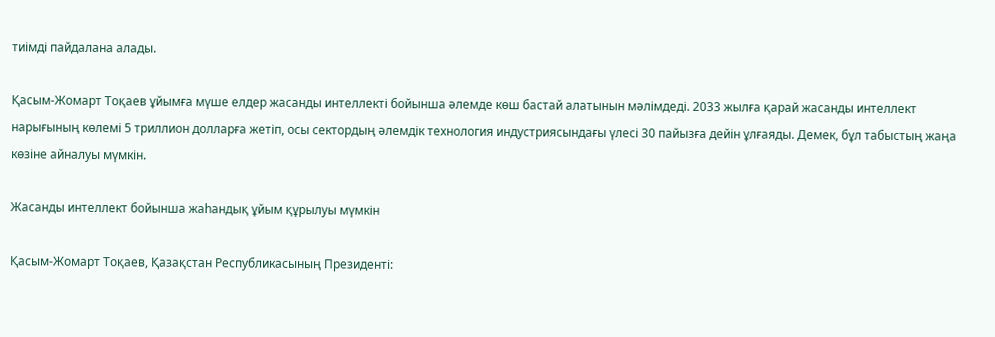тиімді пайдалана алады.

Қасым-Жомарт Тоқаев ұйымға мүше елдер жасанды интеллекті бойынша әлемде көш бастай алатынын мәлімдеді. 2033 жылға қарай жасанды интеллект нарығының көлемі 5 триллион долларға жетіп, осы сектордың әлемдік технология индустриясындағы үлесі 30 пайызға дейін ұлғаяды. Демек, бұл табыстың жаңа көзіне айналуы мүмкін.

Жасанды интеллект бойынша жаһандық ұйым құрылуы мүмкін

Қасым-Жомарт Тоқаев, Қазақстан Республикасының Президенті: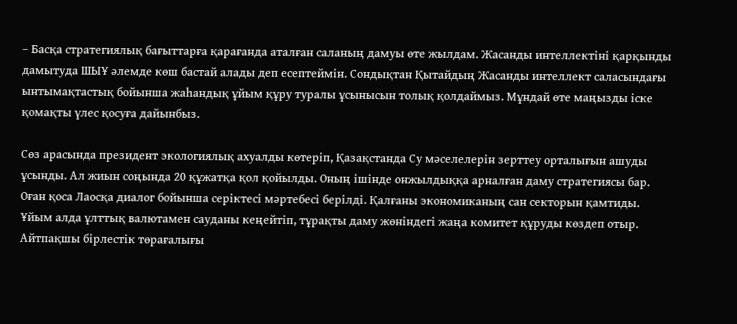– Басқа стратегиялық бағыттарға қарағанда аталған саланың дамуы өте жылдам. Жасанды интеллектіні қарқынды дамытуда ШЫҰ әлемде көш бастай алады деп есептеймін. Сондықтан Қытайдың Жасанды интеллект саласындағы ынтымақтастық бойынша жаһандық ұйым құру туралы ұсынысын толық қолдаймыз. Мұндай өте маңызды іске қомақты үлес қосуға дайынбыз.

Сөз арасында президент экологиялық ахуалды көтеріп, Қазақстанда Су мәселелерін зерттеу орталығын ашуды ұсынды. Ал жиын соңында 20 құжатқа қол қойылды. Оның ішінде онжылдыққа арналған даму стратегиясы бар. Оған қоса Лаосқа диалог бойынша серіктесі мәртебесі берілді. Қалғаны экономиканың сан секторын қамтиды. Ұйым алда ұлттық валютамен сауданы кеңейтіп, тұрақты даму жөніндегі жаңа комитет құруды көздеп отыр. Айтпақшы бірлестік төрағалығы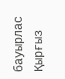бауырлас Қырғыз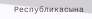Республикасына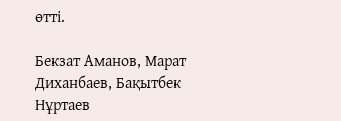өтті.

Бекзат Аманов, Марат Диханбаев, Бақытбек Нұртаев